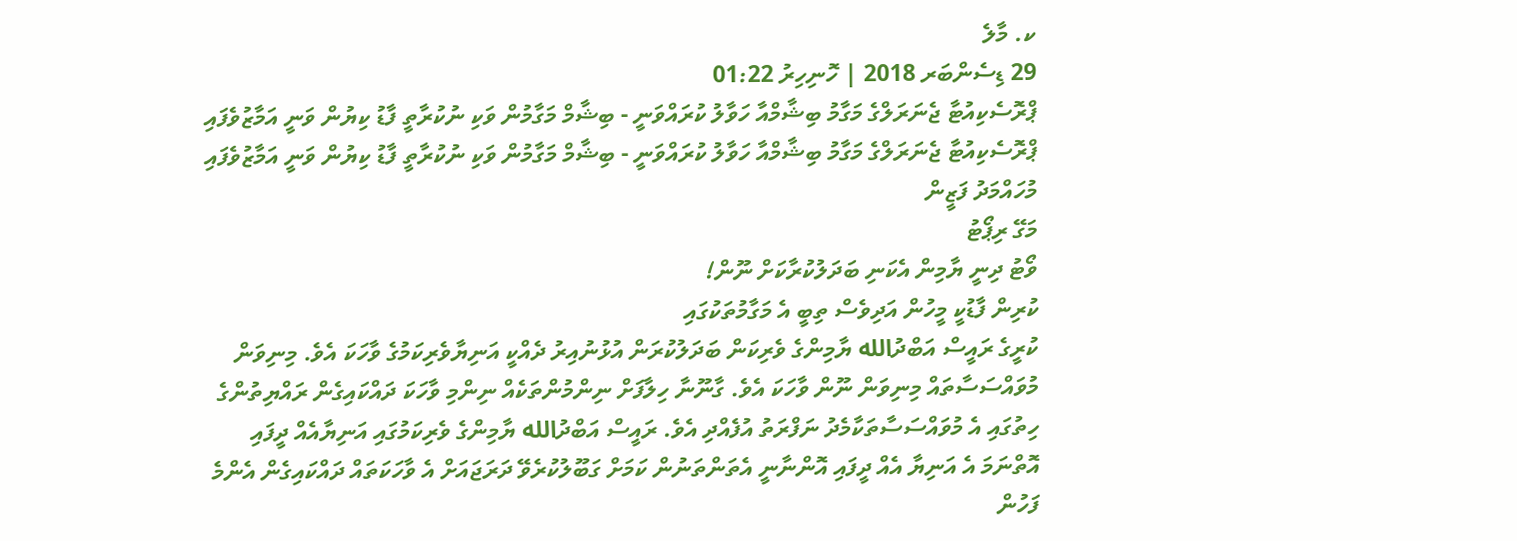ކ. މާލެ
29 ޑިސެންބަރ 2018 | ހޮނިހިރު 01:22
ޕްރޮސެކިއުޓާ ޖެނަރަލްގެ މަގާމު ބިޝާމްއާ ހަވާލު ކުރައްވަނީ - ބިޝާމް މަގާމުން ވަކި ނުކުރާތީ ފާޑު ކިޔުން ވަނީ އަމާޒުވެފައި
ޕްރޮސެކިއުޓާ ޖެނަރަލްގެ މަގާމު ބިޝާމްއާ ހަވާލު ކުރައްވަނީ - ބިޝާމް މަގާމުން ވަކި ނުކުރާތީ ފާޑު ކިޔުން ވަނީ އަމާޒުވެފައި
މުހައްމަދު ފަޒީން
މަގޭ ރިޕޯޓު
ވޯޓު ދިނީ ޔާމިން އެކަނި ބަދަލުކުރާކަށް ނޫން!
ކުރިން ފާޑުކީ މީހުން އަދިވެސް ތިބީ އެ މަގާމުތަކުގައި
ކުރީގެ ރައީސް އަބްދުالله ޔާމިންގެ ވެރިކަން ބަދަލުކުރަން އުޅުނުއިރު ދެއްކީ އަނިޔާވެރިކަމުގެ ވާހަކަ އެވެ. މިނިވަން މުވައްސަސާތައް މިނިވަން ނޫން ވާހަކަ އެވެ. ގާނޫނާ ހިލާފަށް ނިންމުންތަކެއް ނިންމި ވާހަކަ ދައްކައިގެން ރައްޔިތުންގެ ހިތުގައި އެ މުވައްސަސާތަކާމެދު ނަފްރަތު އުފެއްދި އެވެ. ރައީސް އަބްދުالله ޔާމިންގެ ވެރިކަމުގައި އަނިޔާއެއް ދީފައި އޮތްނަމަ އެ އަނިޔާ އެއް ދީފައި އޮންނާނީ އެތަންތަނުން ކަމަށް ގަބޫލުކުރެވޭ ދަރަޖައަށް އެ ވާހަކަތައް ދައްކައިގެން އެންމެ ފަހުން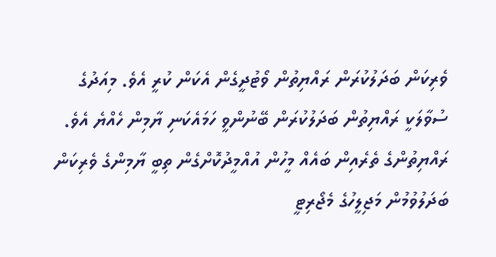ވެރިކަން ބަދަލުކުރަން ރައްޔިތުން ވޯޓުދީގެން އެކަން ކުރީ އެވެ. މިއަދުގެ ސުވާލަކީ ރައްޔިތުން ބަދަލުކުރަން ބޭނުންވީ ހަމައެކަނި ޔާމިން ހެއްޔެ އެވެ.
ރައްޔިތުންގެ ތެރެއިން ބައެއް މީހުން އުއްމީދުކޮށްގެން ތިބީ ޔާމިންގެ ވެރިކަން ބަދަލުވުމުން މަޖިލީހުގެ މެޖޯރިޓީ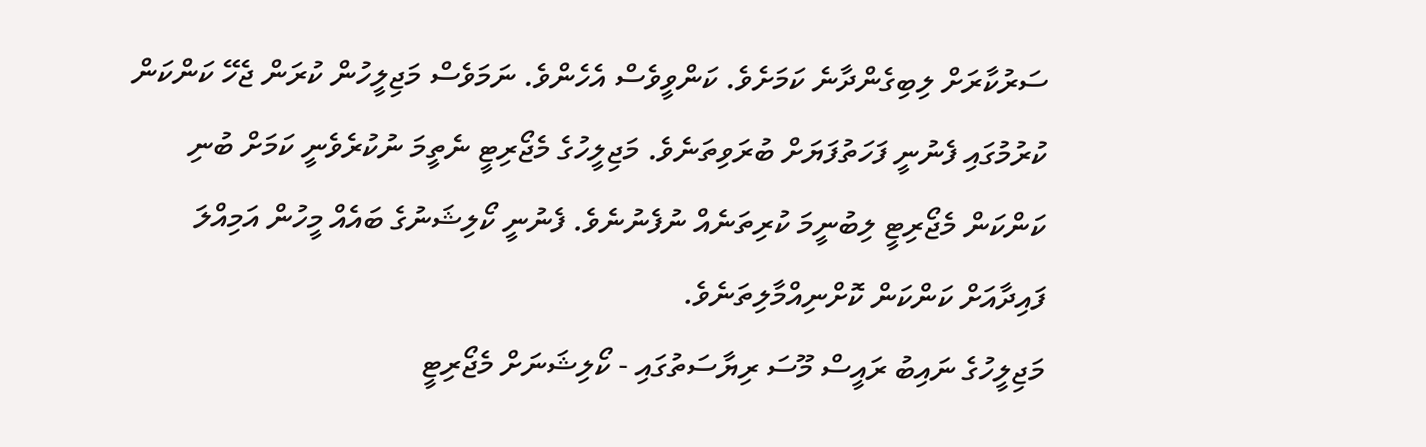ސަރުކާރަށް ލިބިގެންދާނެ ކަމަށެވެ. ކަންވީވެސް އެހެންވެ. ނަމަވެސް މަޖިލީހުން ކުރަން ޖެހޭ ކަންކަން ކުރުމުގައި ފެނުނީ ފަހަތުފަޔަށް ބުރަވިތަނެވެ. މަޖިލީހުގެ މެޖޯރިޓީ ނެތީމަ ނުކުރެވެނީ ކަމަށް ބުނި ކަންކަން މެޖޯރިޓީ ލިބުނީމަ ކުރިތަނެއް ނުފެނުނެވެ. ފެނުނީ ކޯލިޝަނުގެ ބައެއް މީހުން އަމިއްލަ ފައިދާއަށް ކަންކަން ކޮށްނިއްމާލިތަނެވެ.
މަޖިލީހުގެ ނައިބު ރައީސް މޫސަ ރިޔާސަތުގައި - ކޯލިޝަނަށް މެޖޯރިޓީ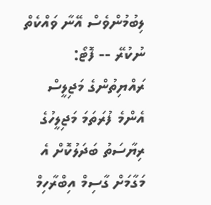ލިބުމުންވެސް އޭނާ ވައްކެތް ނުކުރޭ -- ފޮޓޯ: ރައްޔިތުންގެ މަޖިލީސް
އެންމެ ފުރަތަމަ މަޖިލީހުގެ ރިޔާސަތު ބަދަލުކޮށް އެ މަގާމަށް ގާސިމް އިބްރާހިމް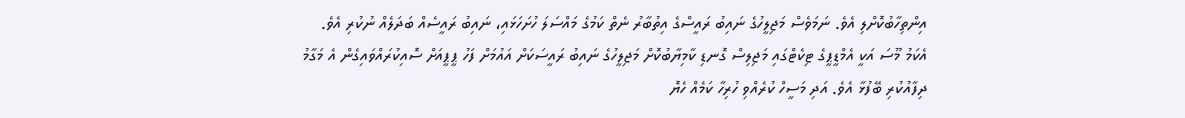އިންތިހާބުކޮށްލި އެވެ. ނަމަވެސް މަޖިލީހުގެ ނައިބު ރައީސްގެ އިތުބާރު ނެތް ކަމުގެ މައްސަލަ ހުށަހަޅައި، ނައިބު ރައީސެއް ބަދަލެއް ނުކުރި އެވެ. އެކަމު މޫސަ އަކީ އެމްޑީޕީގެ ޓިކެޓްގައި މަޖިލިސް ގޮނޑި ކާމިޔާބުކޮށް މަޖިލީހުގެ ނައިބު ރައީސަކަށް އައުމަށް ފަހު ޕީޕީއަށް ސޮއިކުރައްވައިގެން އެ މަގާމު ދިފާއުކުރި ބޭފުޅާ އެވެ. އަދި މަސީހް ކުރެއްވި ހުރިހާ ކަމެއް ހެޔޮ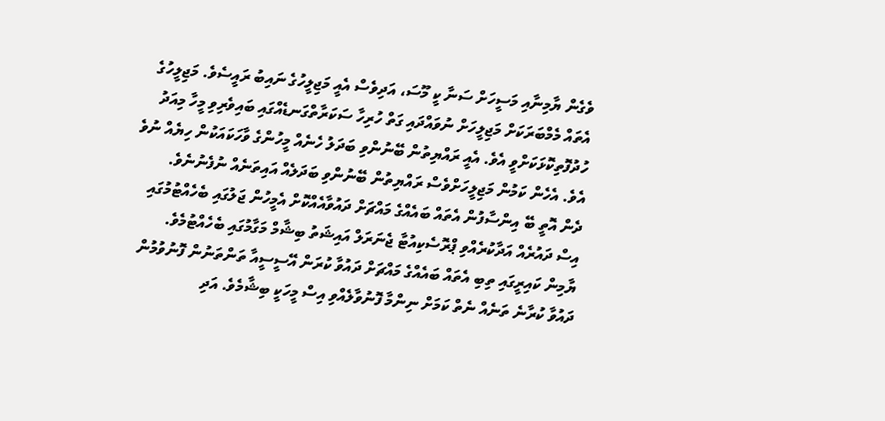ވެގެން ޔާމިނާއި މަސީހަށް ސަނާ ކީ މޫސަ، އަދިވެސް އެއީ މަޖިލީހުގެ ނައިބު ރައީސެވެ. މަޖިލީހުގެ އެތައް މެމްބަރަކަށް މަޖިލީހަށް ނުވައްދައި ގަތް ހުރިހާ ސަކަރާތްގަނޑެއްގައި ބައިވެރިވި މީހާ މިއަދު ހުދުފޮތިކޮޅަކަށްވީ އެވެ. އެއީ ރައްޔިތުން ބޭނުންވި ބަދަލު ހެނެއް މީހުންގެ ވާހަކައަކުން ހިޔެއް ނުވެ އެވެ. އެހެން ކަމުން މަޖިލީހަށްވެސް ރައްޔިތުން ބޭނުންވި ބަދަލެއް އައިތަނެއް ނުފެނުނެވެ.
ދެން އޮތީ ބޭ އިންސާފުން އެތައް ބައެއްގެ މައްޗަށް ދައުވާއެއްކޮށް އެމީހުން ޖަލުގައި ބެހެއްޓުމުގައި އިސް ދައުރެއް އަދާކުރެއްވި ޕްރޮސެކިއުޓާ ޖެނަރަލް އައިޝަތު ބިޝާމް މަގާމުގައި ބެހެއްޓުމެވެ. ޔާމިން ކައިރީގައި ތިބި އެތައް ބައެއްގެ މައްޗަށް ދައުވާ ކުރަން އޭސީސީއާ ތަންތަނުން ފޮނުވުމުން ދައުވާ ކުރާނެ ތަނެއް ނެތް ކަމަށް ނިންމާ ފޮނުވާލެއްވި އިސް މީހަކީ ބިޝާމެވެ. އަދި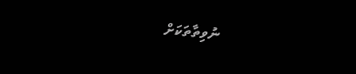ނުވިތާތަކަށް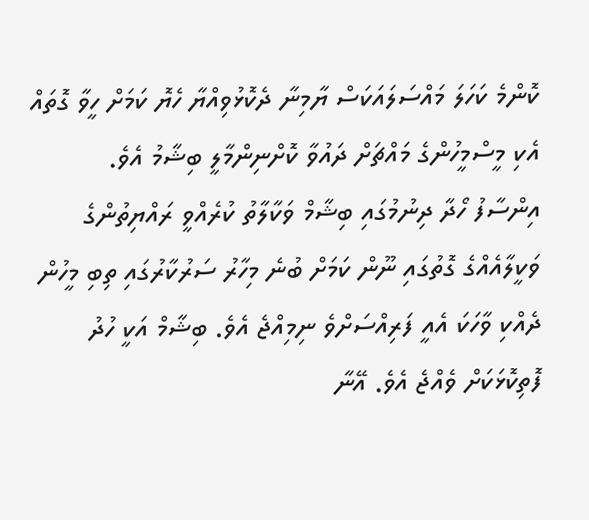ކޮންމެ ކަހަލަ މައްސަލައަކަސް ޔާމިނާ ދެކޮޅުވިއްޔާ ހެޔޮ ކަމަށް ހީވާ ގޮތައް އެކި މީސްމީހުންގެ މައްޗަށް ދައުވާ ކޮށްނިންމާލީ ބިޝާމު އެވެ.
އިންސާފު ހޯދާ ދިނުމުގައި ބިޝާމް ވަކާލާތު ކުރެއްވީ ރައްޔިތުންގެ ވަކީލާއެއްގެ ގޮތުގައި ނޫން ކަމަށް ބުނެ މިހާރު ސަރުކާރުގައި ތިބި މީހުން ދެއްކި ވާހަކަ އެއީ ފަރިއްސަށްވެ ނިމިއްޖެ އެވެ. ބިޝާމް އަކީ ހުދު ފޮތިކޮޅަކަށް ވެއްޖެ އެވެ. އޭނާ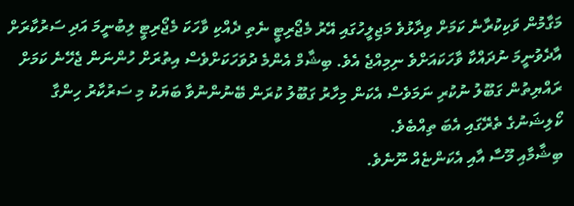މަގާމުން ވަކިކުރާނެ ކަމަށް ވިދާޅުވެ މަޖިލީހުގައި އޭރު މެޖޯރިޓީ ނެތި ދެއްކި ވާހަކަ މެޖޯރިޓީ ލިބުނީމަ އަދި ސަރުކާރަށް އާދެވުނީމަ ނުދައްކާ ވާހަކައަށްވެ ނިމިއްޖެ އެވެ. ބިޝާމް އެންމެ ދުވަހަކަށްވެސް އިތުރަށް ހުންނަން ޖެހޭނެ ކަމަށް ރައްޔިތުން ގަބޫލު ނުކުރި ނަމަވެސް އެކަން މިހާރު ގަބޫލު ކުރަން ބޭނުންނުވާ ބަޔަކު މި ސަރުކާރު ހިންގާ ކޯލިޝަނުގެ ތެރޭގައި އެބަ ތިއްބެވެ.
ބިޝާމާއި މޫސާ އާއި އެކަންޏެއް ނޫނެވެ.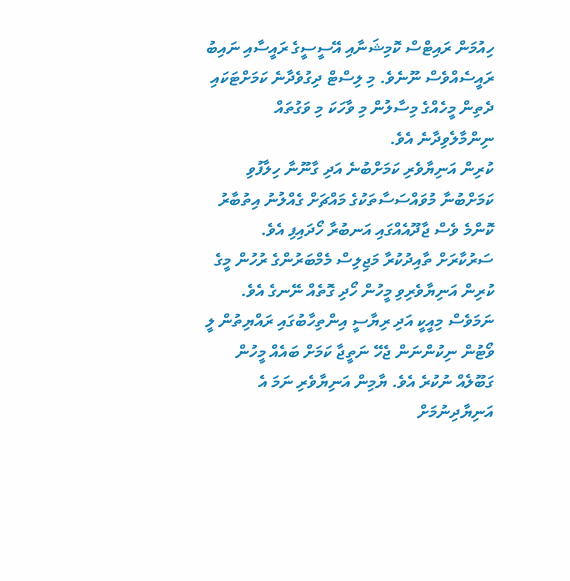ހިއުމަން ރައިޓްސް ކޮމިޝަނާއި އޭސީސީގެ ރައީސާއި ނައިބު ރައީސެއްވެސް ނޫނެވެ. މި ލިސްޓް ދިގުވެދާނެ ކަމަށްޓަކައި ދެތިން މީހެއްގެ މިސާލުން މި ވާހަކަ މި ވަގުތައް ނިންމާލެވިދާނެ އެވެ.
ކުރިން އަނިޔާވެރި ކަމަށްބުނެ އަދި ގާނޫނާ ހިލާފުވި ކަމަށްބުނާ މުވައްސަސާތަކުގެ މައްޗަށް ގެއްލުނު އިތުބާރު ކޮންމެ ވެސް ޖާދޫއެއްގައި އަނބުރާ ހޯދައިފި އެވެ. ސަރުކާރަށް ތާއިދުކުރާ މަޖިލިސް މެމްބަރުންގެ ރުހުން މީގެ ކުރިން އަނިޔާވެރިވި މީހުން ހޯދި ގޮތެއް ނޭނގެ އެވެ. ނަމަވެސް މިއީކީ އަދި ރިޔާސީ އިންތިހާބުގައި ރައްޔިތުން ލީ ވޯޓުން ނިކުންނަން ޖެހޭ ނަތީޖާ ކަމަށް ބައެއް މީހުން ގަބޫލެއް ނުކުރެ އެވެ. ޔާމިން އަނިޔާވެރި ނަމަ އެ އަނިޔާދިނުމަށް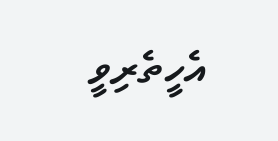އެހީތެރިވީ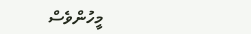މީހުންވެސް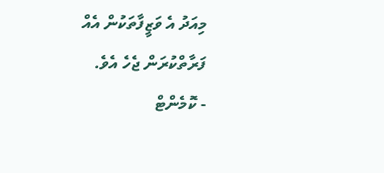މިއަދު އެ ވަޒީފާތަކުން އެއް ފަރާތްކުރަން ޖެހެ އެވެ.
- ކޮމެންޓް